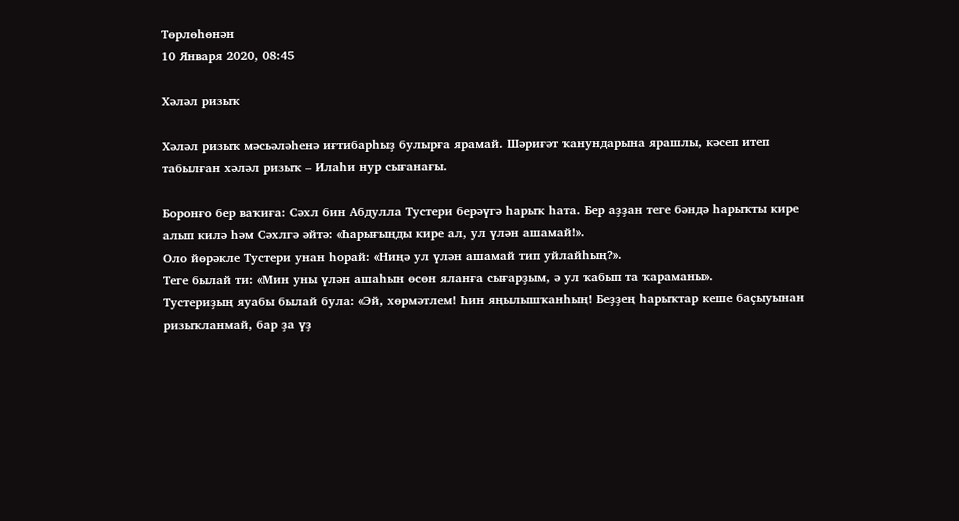Төрлөһөнән
10 Января 2020, 08:45

Хәләл ризыҡ

Хәләл ризыҡ мәсьәләһенә иғтибарһыҙ булырға ярамай. Шәриғәт ҡанундарына ярашлы, кәсеп итеп табылған хәләл ризыҡ – Илаһи нур сығанағы.

Боронғо бер ваҡиға: Сәхл бин Абдулла Тустери берәүгә һарыҡ һата. Бер аҙҙан теге бәндә һарыҡты кире алып килә һәм Сәхлгә әйтә: «Һарығыңды кире ал, ул үлән ашамай!».
Оло йөрәкле Тустери унан һорай: «Ниңә ул үлән ашамай тип уйлайһың?».
Теге былай ти: «Мин уны үлән ашаһын өсөн яланға сығарҙым, ә ул ҡабып та ҡараманы».
Тустериҙың яуабы былай була: «Эй, хөрмәтлем! Һин яңылышҡанһың! Беҙҙең һарыҡтар кеше баҫыуынан ризыҡланмай, бар ҙа үҙ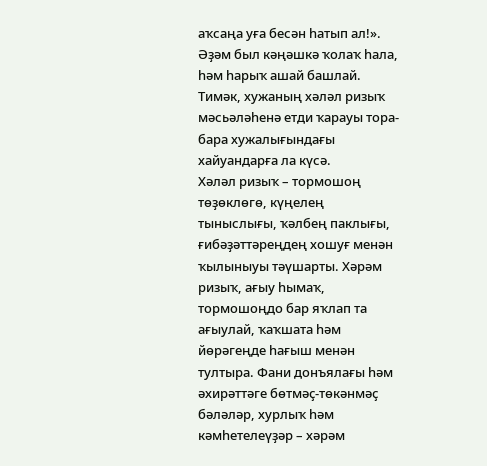аҡсаңа уға бесән һатып ал!».
Әҙәм был кәңәшкә ҡолаҡ һала, һәм һарыҡ ашай башлай.
Тимәк, хужаның хәләл ризыҡ мәсьәләһенә етди ҡарауы тора-бара хужалығындағы хайуандарға ла күсә.
Хәләл ризыҡ – тормошоң төҙөклөгө, күңелең тыныслығы, ҡәлбең паклығы, ғибәҙәттәреңдең хошуғ менән ҡылыныуы тәүшарты. Хәрәм ризыҡ, ағыу һымаҡ, тормошоңдо бар яҡлап та ағыулай, ҡаҡшата һәм йөрәгеңде һағыш менән тултыра. Фани донъялағы һәм әхирәттәге бөтмәҫ-төкәнмәҫ бәләләр, хурлыҡ һәм кәмһетелеүҙәр – хәрәм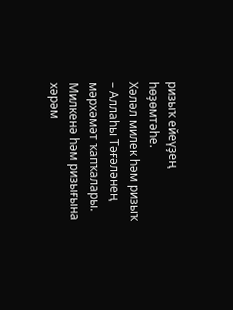ризыҡ ейеүҙең һөҙөмтәһе.
Хәләл милек һәм ризыҡ – Аллаһы Тәғәләнең мәрхәмәт ҡапҡалары. Милкенә һәм ризығына хәрәм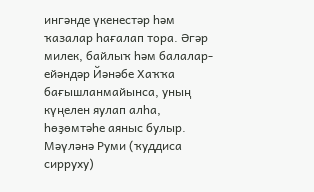ингәнде үкенестәр һәм ҡазалар һағалап тора. Әгәр милек, байлыҡ һәм балалар-ейәндәр Йәнәбе Хаҡҡа бағышланмайынса, уның күңелен яулап алһа, һөҙөмтәһе аяныс булыр. Мәүләнә Руми (ҡуддиса сирруху)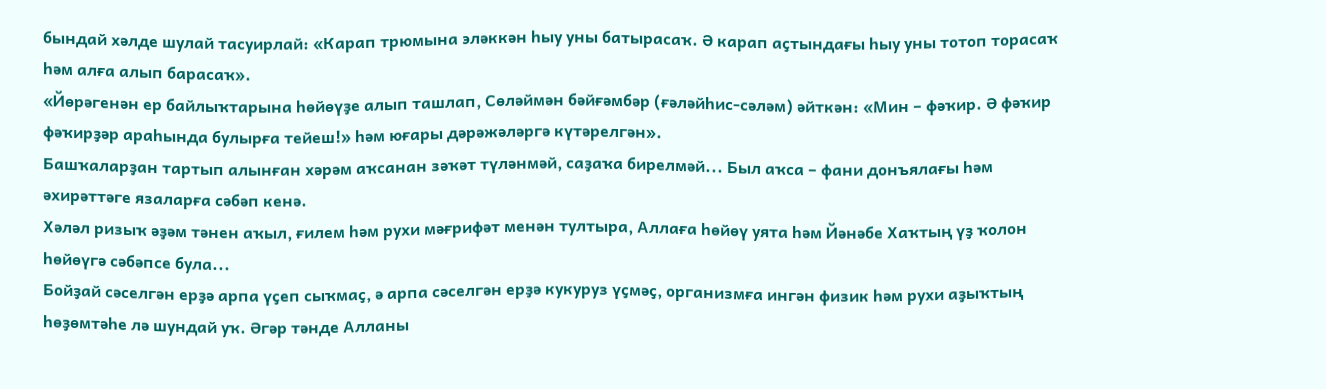бындай хәлде шулай тасуирлай: «Карап трюмына эләккән һыу уны батырасаҡ. Ә карап аҫтындағы һыу уны тотоп торасаҡ һәм алға алып барасаҡ».
«Йөрәгенән ер байлыҡтарына һөйөүҙе алып ташлап, Сөләймән бәйғәмбәр (ғәләйһис-сәләм) әйткән: «Мин – фәҡир. Ә фәҡир фәҡирҙәр араһында булырға тейеш!» һәм юғары дәрәжәләргә күтәрелгән».
Башҡаларҙан тартып алынған хәрәм аҡсанан зәҡәт түләнмәй, саҙаҡа бирелмәй... Был аҡса – фани донъялағы һәм әхирәттәге язаларға сәбәп кенә.
Хәләл ризыҡ әҙәм тәнен аҡыл, ғилем һәм рухи мәғрифәт менән тултыра, Аллаға һөйөү уята һәм Йәнәбе Хаҡтың үҙ ҡолон һөйөүгә сәбәпсе була...
Бойҙай сәселгән ерҙә арпа үҫеп сыҡмаҫ, ә арпа сәселгән ерҙә кукуруз үҫмәҫ, организмға ингән физик һәм рухи аҙыҡтың һөҙөмтәһе лә шундай уҡ. Әгәр тәнде Алланы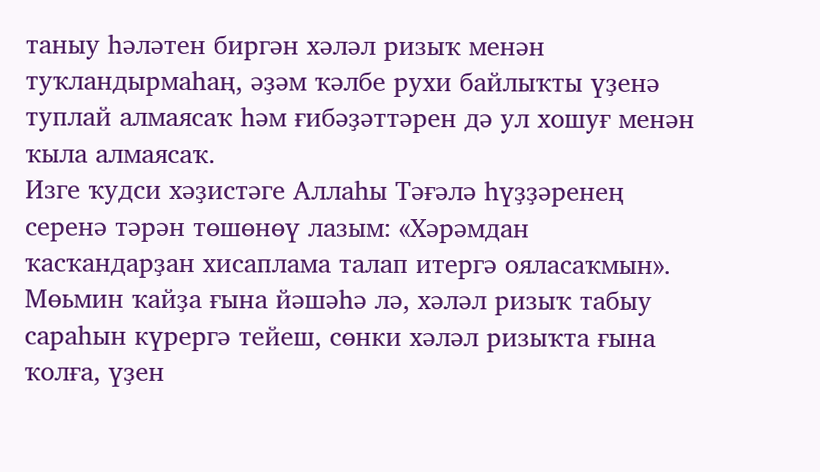таныу һәләтен биргән хәләл ризыҡ менән туҡландырмаһаң, әҙәм ҡәлбе рухи байлыҡты үҙенә туплай алмаясаҡ һәм ғибәҙәттәрен дә ул хошуғ менән ҡыла алмаясаҡ.
Изге ҡудси хәҙистәге Аллаһы Тәғәлә һүҙҙәренең серенә тәрән төшөнөү лазым: «Хәрәмдан ҡасҡандарҙан хисаплама талап итергә ояласаҡмын».
Мөьмин ҡайҙа ғына йәшәһә лә, хәләл ризыҡ табыу сараһын күрергә тейеш, сөнки хәләл ризыҡта ғына ҡолға, үҙен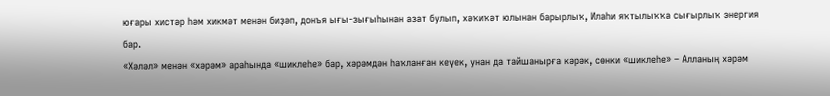юғары хистәр һәм хикмәт менән биҙәп, донъя ығы-зығыһынан азат булып, хәҡиҡәт юлынан барырлыҡ, Илаһи яҡтылыҡҡа сығырлыҡ энергия бар.
«Хәләл» менән «хәрәм» араһында «шиклеһе» бар, хәрәмдән һаҡланған кеүек, унан да тайшанырға кәрәк, сөнки «шиклеһе» – Алланың хәрәм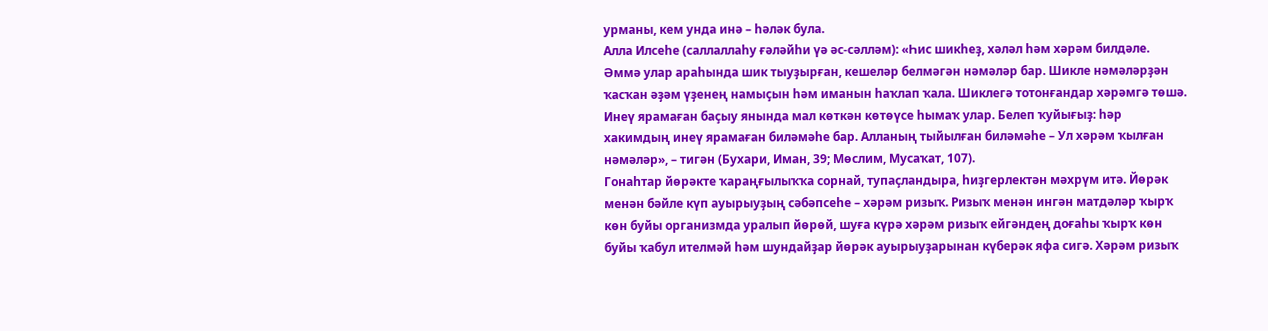урманы, кем унда инә – һәләк була.
Алла Илсеһе (саллаллаһу ғәләйһи үә әс-сәлләм): «Һис шикһеҙ, хәләл һәм хәрәм билдәле. Әммә улар араһында шик тыуҙырған, кешеләр белмәгән нәмәләр бар. Шикле нәмәләрҙән ҡасҡан әҙәм үҙенең намыҫын һәм иманын һаҡлап ҡала. Шиклегә тотонғандар хәрәмгә төшә. Инеү ярамаған баҫыу янында мал көткән көтөүсе һымаҡ улар. Белеп ҡуйығыҙ: һәр хакимдың инеү ярамаған биләмәһе бар. Алланың тыйылған биләмәһе – Ул хәрәм ҡылған нәмәләр», – тигән (Бухари, Иман, 39; Мөслим, Мусаҡат, 107).
Гонаһтар йөрәкте ҡараңғылыҡҡа сорнай, тупаҫландыра, һиҙгерлектән мәхрүм итә. Йөрәк менән бәйле күп ауырыуҙың сәбәпсеһе – хәрәм ризыҡ. Ризыҡ менән ингән матдәләр ҡырҡ көн буйы организмда уралып йөрөй, шуға күрә хәрәм ризыҡ ейгәндең доғаһы ҡырҡ көн буйы ҡабул ителмәй һәм шундайҙар йөрәк ауырыуҙарынан күберәк яфа сигә. Хәрәм ризыҡ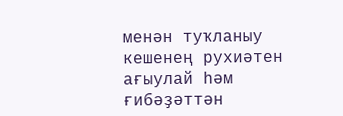менән туҡланыу кешенең рухиәтен ағыулай һәм ғибәҙәттән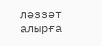ләззәт алырға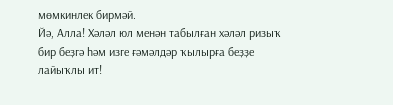мөмкинлек бирмәй.
Йә, Алла! Хәләл юл менән табылған хәләл ризыҡ бир беҙгә һәм изге ғәмәлдәр ҡылырға беҙҙе лайыҡлы ит!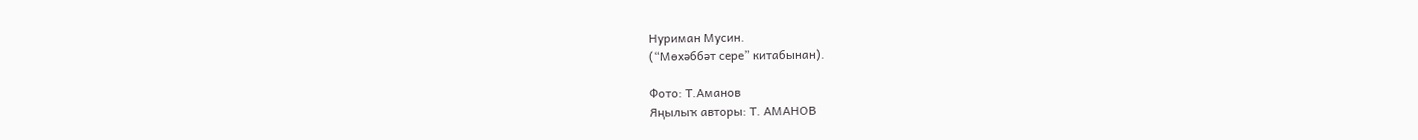Нуриман Мусин.
(“Мөхәббәт сере” китабынан).

Фото: Т.Аманов
Яңылыҡ авторы: Т. АМАНОВ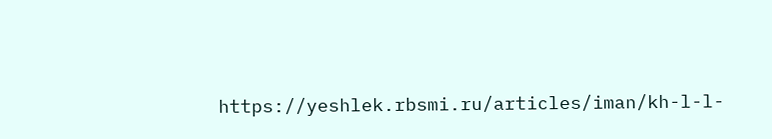https://yeshlek.rbsmi.ru/articles/iman/kh-l-l-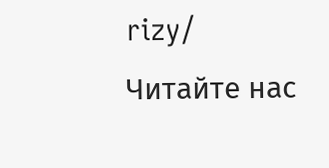rizy/
Читайте нас